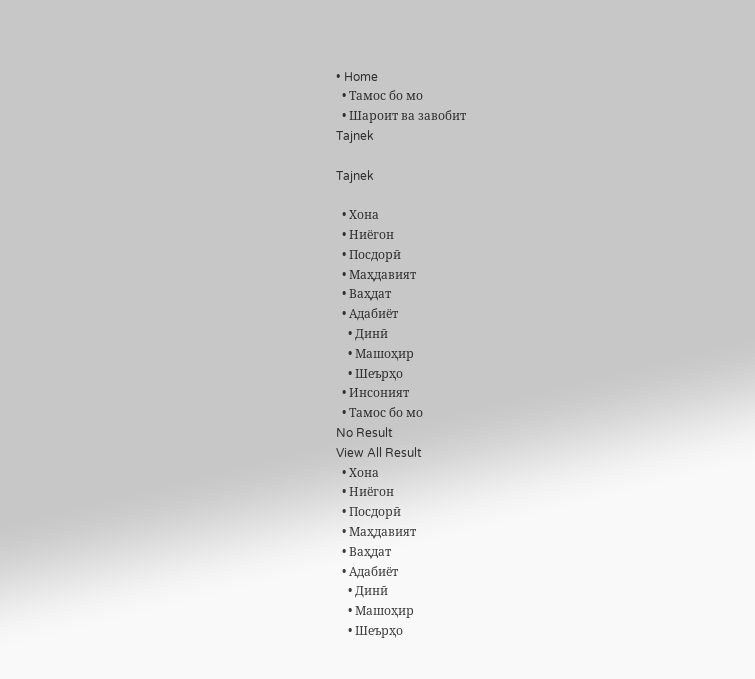• Home
  • Тамос бо мо
  • Шароит ва завобит
Tajnek

Tajnek

  • Хона
  • Ниёгон
  • Посдорӣ
  • Маҳдавият
  • Ваҳдат
  • Адабиёт
    • Динӣ
    • Машоҳир
    • Шеърҳо
  • Инсоният
  • Тамос бо мо
No Result
View All Result
  • Хона
  • Ниёгон
  • Посдорӣ
  • Маҳдавият
  • Ваҳдат
  • Адабиёт
    • Динӣ
    • Машоҳир
    • Шеърҳо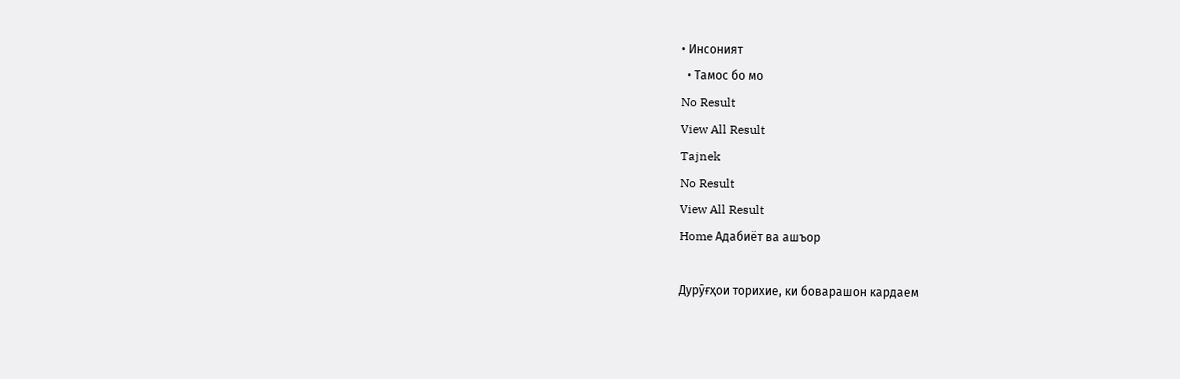• Инсоният
  • Тамос бо мо
No Result
View All Result
Tajnek
No Result
View All Result
Home Адабиёт ва ашъор

Дурӯғҳои торихие, ки боварашон кардаем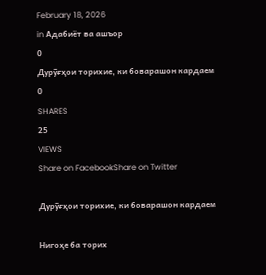February 18, 2026
in Адабиёт ва ашъор
0
Дурӯғҳои торихие, ки боварашон кардаем
0
SHARES
25
VIEWS
Share on FacebookShare on Twitter

Дурӯғҳои торихие, ки боварашон кардаем

Нигоҳе ба торих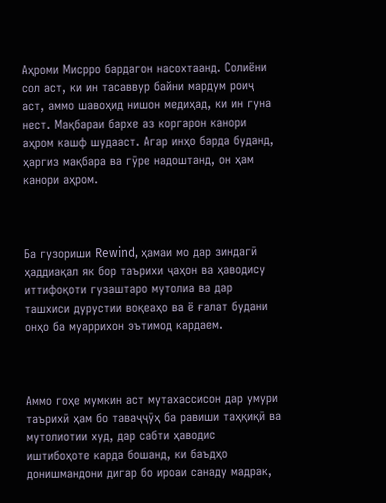Аҳроми Мисрро бардагон насохтаанд. Солиёни сол аст, ки ин тасаввур байни мардум роиҷ аст, аммо шавоҳид нишон медиҳад, ки ин гуна нест. Мақбараи бархе аз коргарон канори аҳром кашф шудааст. Агар инҳо барда буданд, ҳаргиз мақбара ва гӯре надоштанд, он ҳам канори аҳром.



Ба гузориши Rewind, ҳамаи мо дар зиндагӣ ҳаддиақал як бор таърихи ҷаҳон ва ҳаводису иттифоқоти гузаштаро мутолиа ва дар ташхиси дурустии воқеаҳо ва ё ғалат будани онҳо ба муаррихон эътимод кардаем.



Аммо гоҳе мумкин аст мутахассисон дар умури таърихӣ ҳам бо таваҷҷӯҳ ба равиши таҳқиқӣ ва мутолиотии худ, дар сабти ҳаводис иштибоҳоте карда бошанд, ки баъдҳо донишмандони дигар бо ироаи санаду мадрак,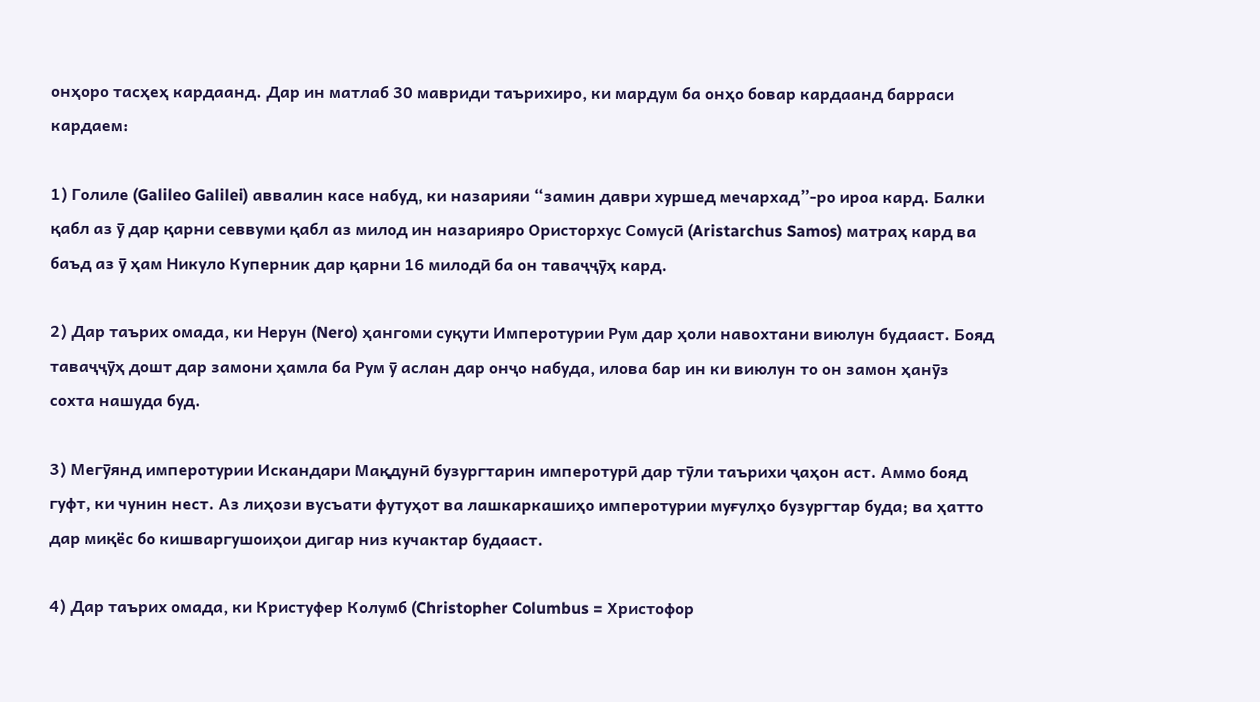онҳоро тасҳеҳ кардаанд. Дар ин матлаб 30 мавриди таърихиро, ки мардум ба онҳо бовар кардаанд барраси кардаем:

1) Голиле (Galileo Galilei) аввалин касе набуд, ки назарияи “замин даври хуршед мечархад”-ро ироа кард. Балки қабл аз ӯ дар қарни севвуми қабл аз милод ин назарияро Ористорхус Сомусӣ (Aristarchus Samos) матраҳ кард ва баъд аз ӯ ҳам Никуло Куперник дар қарни 16 милодӣ ба он таваҷҷӯҳ кард.

2) Дар таърих омада, ки Нерун (Nero) ҳангоми суқути Имперотурии Рум дар ҳоли навохтани виюлун будааст. Бояд таваҷҷӯҳ дошт дар замони ҳамла ба Рум ӯ аслан дар онҷо набуда, илова бар ин ки виюлун то он замон ҳанӯз сохта нашуда буд.

3) Мегӯянд имперотурии Искандари Мақдунӣ бузургтарин имперотурӣ дар тӯли таърихи ҷаҳон аст. Аммо бояд гуфт, ки чунин нест. Аз лиҳози вусъати футуҳот ва лашкаркашиҳо имперотурии муғулҳо бузургтар буда; ва ҳатто дар миқёс бо кишваргушоиҳои дигар низ кучактар будааст.

4) Дар таърих омада, ки Кристуфер Колумб (Christopher Columbus = Христофор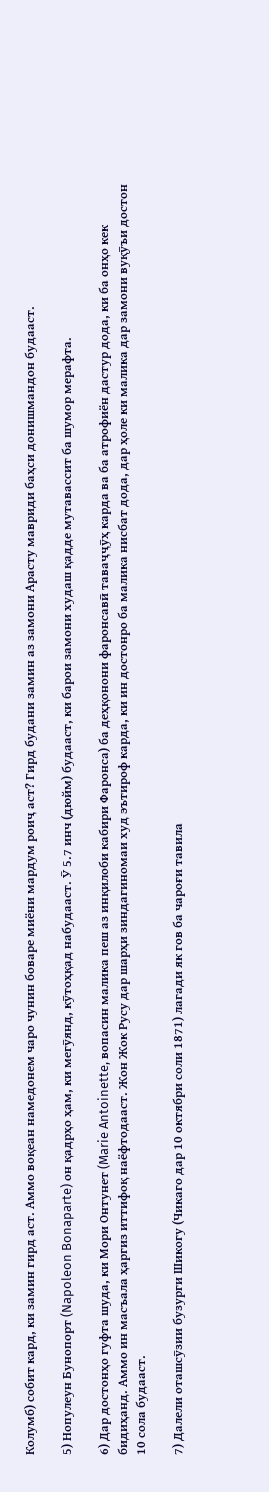Колумб) собит кард, ки замин гирд аст. Аммо воқеан намедонем чаро чунин боваре миёни мардум роиҷ аст? Гирд будани замин аз замони Арасту мавриди баҳси донишмандон будааст.

5) Нопулеун Бунопорт (Napoleon Bonaparte) он қадрҳо ҳам, ки мегӯянд, кӯтоҳқад набудааст. Ӯ 5.7 инч (дюйм) будааст, ки барои замони худаш қадде мутавассит ба шумор мерафта.

6) Дар достонҳо гуфта шуда, ки Мори Онтунет (Marie Antoinette, вопасин малика пеш аз инқилоби кабири Фаронса) ба деҳқонони фаронсавӣ таваҷҷӯҳ карда ва ба атрофиён дастур дода, ки ба онҳо кек бидиҳанд. Аммо ин масъала ҳаргиз иттифоқ наёфтодааст. Жон Жок Русу дар шарҳи зиндагиномаи худ эътироф карда, ки ин достонро ба малика нисбат дода, дар ҳоле ки малика дар замони вуқӯъи достон 10 сола будааст.

7) Далели оташсӯзии бузурги Шикогу (Чикаго дар 10 октябри соли 1871) лагади як гов ба чароғи тавила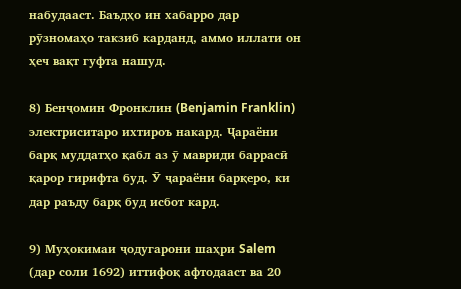набудааст. Баъдҳо ин хабарро дар рӯзномаҳо такзиб карданд, аммо иллати он ҳеч вақт гуфта нашуд.

8) Бенҷомин Фронклин (Benjamin Franklin) электриситаро ихтироъ накард. Ҷараёни барқ муддатҳо қабл аз ӯ мавриди баррасӣ қарор гирифта буд. Ӯ ҷараёни барқеро, ки дар раъду барқ буд исбот кард.

9) Муҳокимаи ҷодугарони шаҳри Salem (дар соли 1692) иттифоқ афтодааст ва 20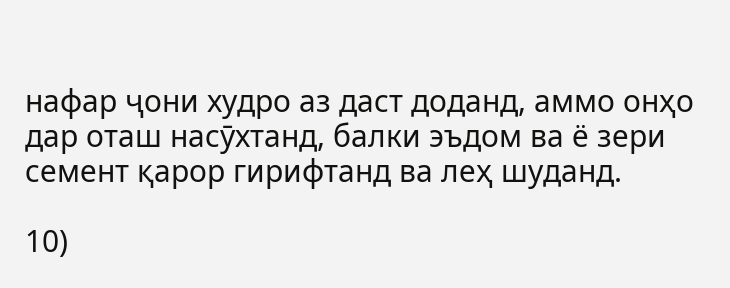нафар ҷони худро аз даст доданд, аммо онҳо дар оташ насӯхтанд, балки эъдом ва ё зери семент қарор гирифтанд ва леҳ шуданд.

10)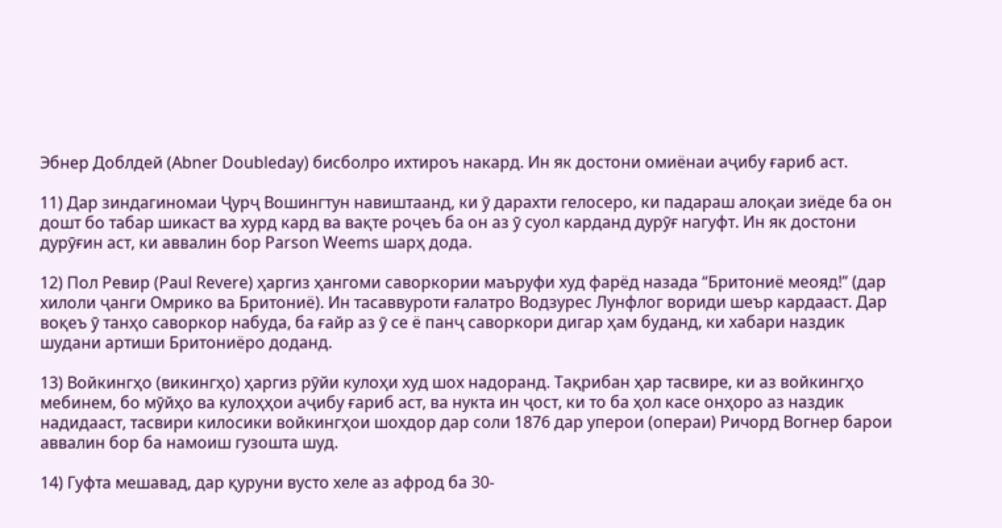Эбнер Доблдей (Аbner Doubleday) бисболро ихтироъ накард. Ин як достони омиёнаи аҷибу ғариб аст.

11) Дар зиндагиномаи Ҷурҷ Вошингтун навиштаанд, ки ӯ дарахти гелосеро, ки падараш алоқаи зиёде ба он дошт бо табар шикаст ва хурд кард ва вақте роҷеъ ба он аз ӯ суол карданд дурӯғ нагуфт. Ин як достони дурӯғин аст, ки аввалин бор Parson Weems шарҳ дода.

12) Пол Ревир (Paul Revere) ҳаргиз ҳангоми саворкории маъруфи худ фарёд назада “Бритониё меояд!” (дар хилоли ҷанги Омрико ва Бритониё). Ин тасаввуроти ғалатро Водзурес Лунфлог вориди шеър кардааст. Дар воқеъ ӯ танҳо саворкор набуда, ба ғайр аз ӯ се ё панҷ саворкори дигар ҳам буданд, ки хабари наздик шудани артиши Бритониёро доданд.

13) Войкингҳо (викингҳо) ҳаргиз рӯйи кулоҳи худ шох надоранд. Тақрибан ҳар тасвире, ки аз войкингҳо мебинем, бо мӯйҳо ва кулоҳҳои аҷибу ғариб аст, ва нукта ин ҷост, ки то ба ҳол касе онҳоро аз наздик надидааст, тасвири килосики войкингҳои шохдор дар соли 1876 дар уперои (операи) Ричорд Вогнер барои аввалин бор ба намоиш гузошта шуд.

14) Гуфта мешавад, дар қуруни вусто хеле аз афрод ба 30-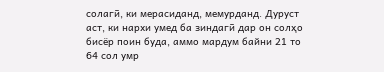солагӣ, ки мерасиданд, мемурданд. Дуруст аст, ки нархи умед ба зиндагӣ дар он солҳо бисёр поин буда, аммо мардум байни 21 то 64 сол умр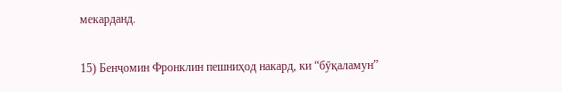мекарданд.

15) Бенҷомин Фронклин пешниҳод накард, ки “бӯқаламун”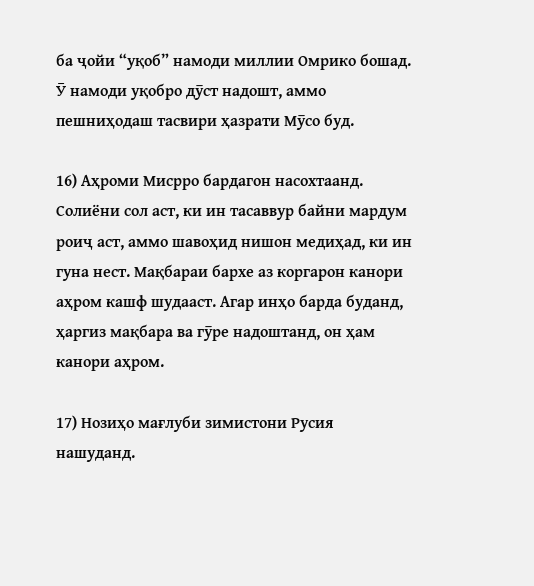ба ҷойи “уқоб” намоди миллии Омрико бошад. Ӯ намоди уқобро дӯст надошт, аммо пешниҳодаш тасвири ҳазрати Мӯсо буд.

16) Аҳроми Мисрро бардагон насохтаанд. Солиёни сол аст, ки ин тасаввур байни мардум роиҷ аст, аммо шавоҳид нишон медиҳад, ки ин гуна нест. Мақбараи бархе аз коргарон канори аҳром кашф шудааст. Агар инҳо барда буданд, ҳаргиз мақбара ва гӯре надоштанд, он ҳам канори аҳром.

17) Нозиҳо мағлуби зимистони Русия нашуданд.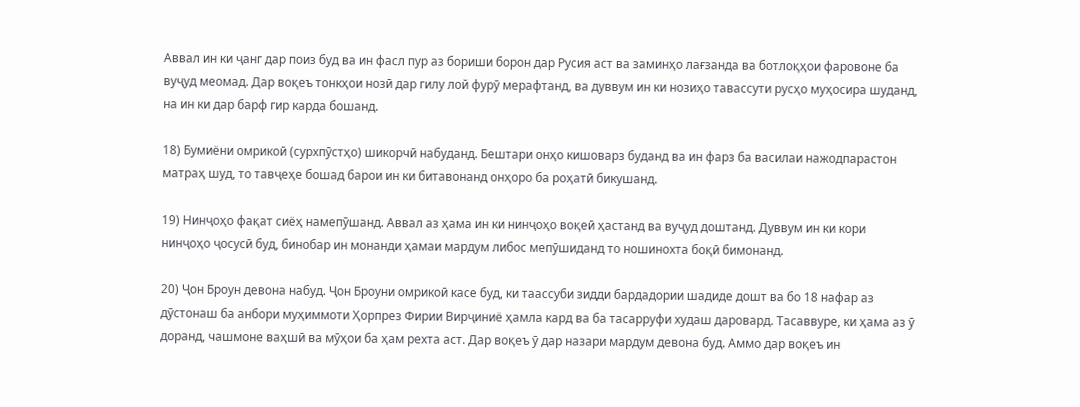Аввал ин ки ҷанг дар поиз буд ва ин фасл пур аз бориши борон дар Русия аст ва заминҳо лағзанда ва ботлоқҳои фаровоне ба вуҷуд меомад. Дар воқеъ тонкҳои нозӣ дар гилу лой фурӯ мерафтанд, ва дуввум ин ки нозиҳо тавассути русҳо муҳосира шуданд, на ин ки дар барф гир карда бошанд.

18) Бумиёни омрикоӣ (сурхпӯстҳо) шикорчӣ набуданд. Бештари онҳо кишоварз буданд ва ин фарз ба василаи нажодпарастон матраҳ шуд, то тавҷеҳе бошад барои ин ки битавонанд онҳоро ба роҳатӣ бикушанд.

19) Нинҷоҳо фақат сиёҳ намепӯшанд. Аввал аз ҳама ин ки нинҷоҳо воқеӣ ҳастанд ва вуҷуд доштанд. Дуввум ин ки кори нинҷоҳо ҷосусӣ буд, бинобар ин монанди ҳамаи мардум либос мепӯшиданд то ношинохта боқӣ бимонанд.

20) Ҷон Броун девона набуд. Ҷон Броуни омрикоӣ касе буд, ки таассуби зидди бардадории шадиде дошт ва бо 18 нафар аз дӯстонаш ба анбори муҳиммоти Ҳорпрез Фирии Вирҷиниё ҳамла кард ва ба тасарруфи худаш даровард. Тасаввуре, ки ҳама аз ӯ доранд, чашмоне ваҳшӣ ва мӯҳои ба ҳам рехта аст. Дар воқеъ ӯ дар назари мардум девона буд. Аммо дар воқеъ ин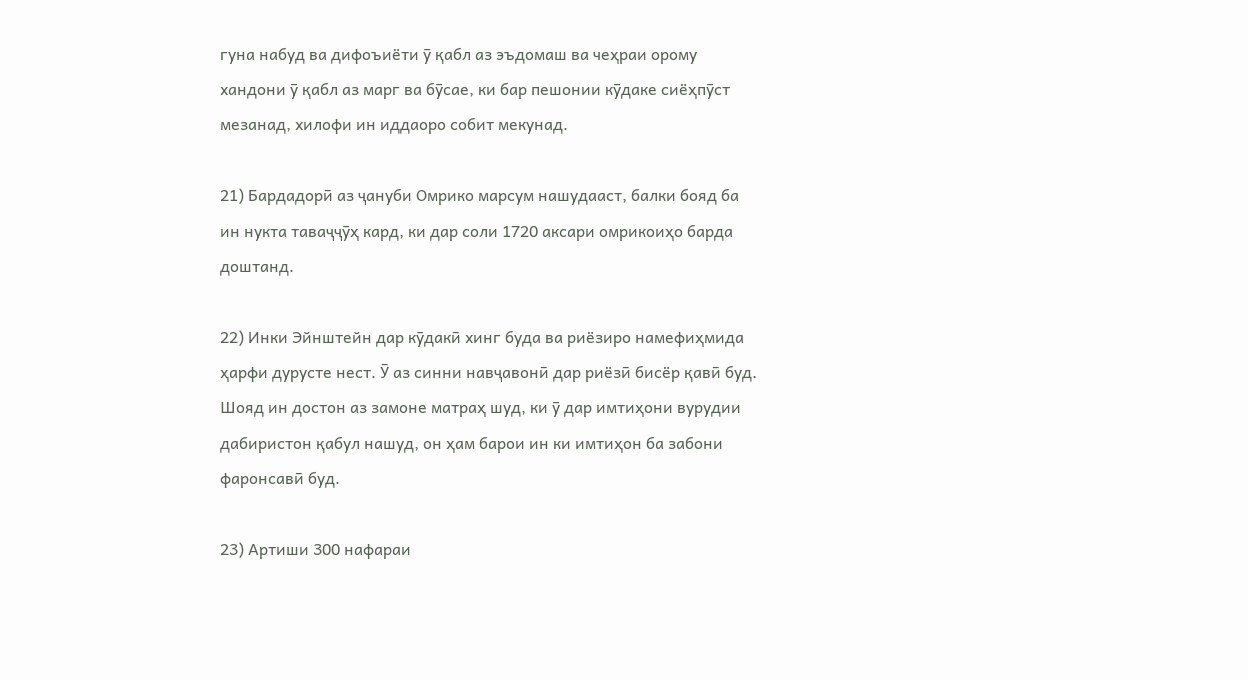гуна набуд ва дифоъиёти ӯ қабл аз эъдомаш ва чеҳраи орому хандони ӯ қабл аз марг ва бӯсае, ки бар пешонии кӯдаке сиёҳпӯст мезанад, хилофи ин иддаоро собит мекунад.

21) Бардадорӣ аз ҷануби Омрико марсум нашудааст, балки бояд ба ин нукта таваҷҷӯҳ кард, ки дар соли 1720 аксари омрикоиҳо барда доштанд.

22) Инки Эйнштейн дар кӯдакӣ хинг буда ва риёзиро намефиҳмида ҳарфи дурусте нест. Ӯ аз синни навҷавонӣ дар риёзӣ бисёр қавӣ буд. Шояд ин достон аз замоне матраҳ шуд, ки ӯ дар имтиҳони вурудии дабиристон қабул нашуд, он ҳам барои ин ки имтиҳон ба забони фаронсавӣ буд.

23) Артиши 300 нафараи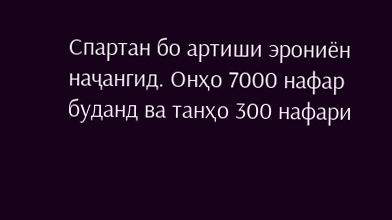Спартан бо артиши эрониён наҷангид. Онҳо 7000 нафар буданд ва танҳо 300 нафари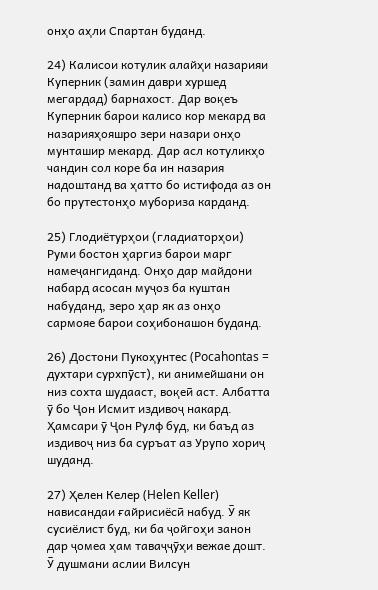онҳо аҳли Спартан буданд.

24) Калисои котулик алайҳи назарияи Куперник (замин даври хуршед мегардад) барнахост. Дар воқеъ Куперник барои калисо кор мекард ва назарияҳояшро зери назари онҳо мунташир мекард. Дар асл котуликҳо чандин сол коре ба ин назария надоштанд ва ҳатто бо истифода аз он бо прутестонҳо мубориза карданд.

25) Глодиётурҳои (гладиаторҳои) Руми бостон ҳаргиз барои марг намеҷангиданд. Онҳо дар майдони набард асосан муҷоз ба куштан набуданд, зеро ҳар як аз онҳо сармояе барои соҳибонашон буданд.

26) Достони Пукоҳунтес (Pocahontas = духтари сурхпӯст), ки анимейшани он низ сохта шудааст, воқеӣ аст. Албатта ӯ бо Ҷон Исмит издивоҷ накард. Ҳамсари ӯ Ҷон Рулф буд, ки баъд аз издивоҷ низ ба суръат аз Урупо хориҷ шуданд.

27) Ҳелен Келер (Helen Keller) нависандаи ғайрисиёсӣ набуд. Ӯ як сусиёлист буд, ки ба ҷойгоҳи занон дар ҷомеа ҳам таваҷҷӯҳи вежае дошт. Ӯ душмани аслии Вилсун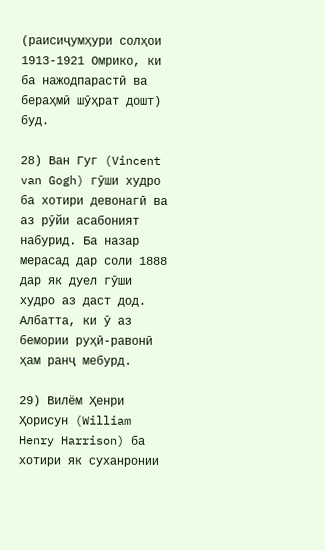(раисиҷумҳури солҳои 1913-1921 Омрико, ки ба нажодпарастӣ ва бераҳмӣ шӯҳрат дошт) буд.

28) Ван Гуг (Vincent van Gogh) гӯши худро ба хотири девонагӣ ва аз рӯйи асабоният набурид. Ба назар мерасад дар соли 1888 дар як дуел гӯши худро аз даст дод. Албатта, ки ӯ аз бемории руҳӣ-равонӣ ҳам ранҷ мебурд.

29) Вилём Ҳенри Ҳорисун (William Henry Harrison) ба хотири як суханронии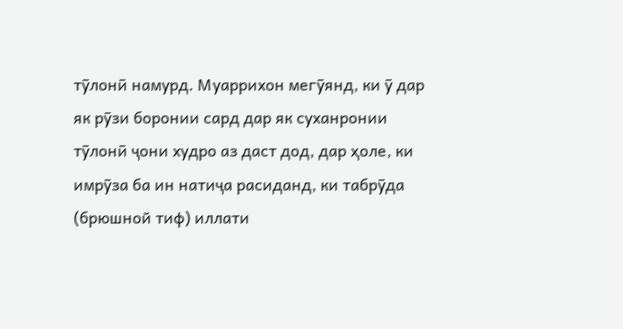тӯлонӣ намурд. Муаррихон мегӯянд, ки ӯ дар як рӯзи боронии сард дар як суханронии тӯлонӣ ҷони худро аз даст дод, дар ҳоле, ки имрӯза ба ин натиҷа расиданд, ки табрӯда (брюшной тиф) иллати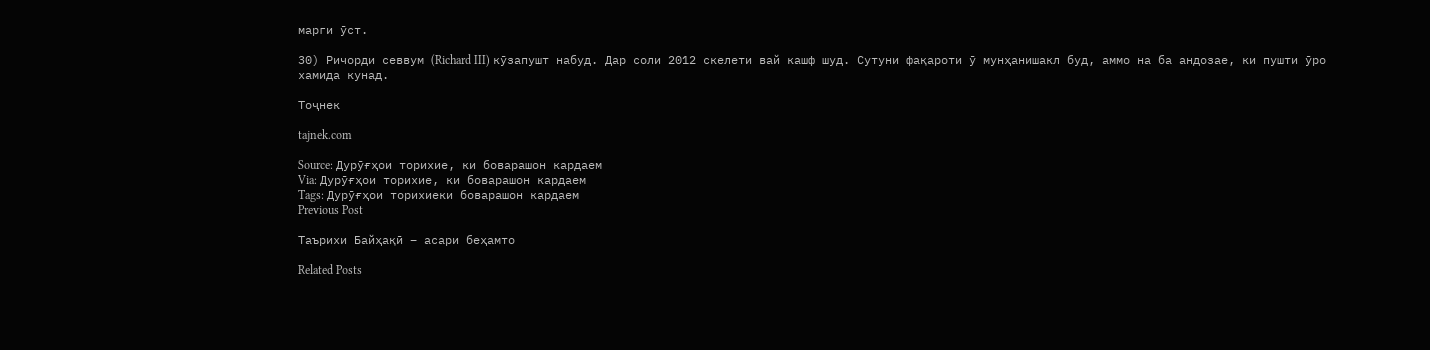марги ӯст.

30) Ричорди севвум (Richard III) кӯзапушт набуд. Дар соли 2012 скелети вай кашф шуд. Сутуни фақароти ӯ мунҳанишакл буд, аммо на ба андозае, ки пушти ӯро хамида кунад.

Тоҷнек

tajnek.com

Source: Дурӯғҳои торихие, ки боварашон кардаем
Via: Дурӯғҳои торихие, ки боварашон кардаем
Tags: Дурӯғҳои торихиеки боварашон кардаем
Previous Post

Таърихи Байҳақӣ – асари беҳамто

Related Posts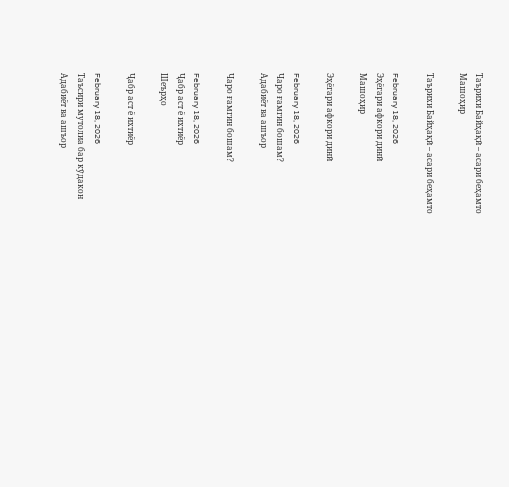Таърихи Байҳақӣ – асари беҳамто
Машоҳир

Таърихи Байҳақӣ – асари беҳамто

February 18, 2026
Эҳёгари афкори динӣ
Машоҳир

Эҳёгари афкори динӣ

February 18, 2026
Чаро ғамгин бошам?
Адабиёт ва ашъор

Чаро ғамгин бошам?

February 18, 2026
Ҷабр аст ё ихтиёр
Шеърҳо

Ҷабр аст ё ихтиёр

February 18, 2026
Таъсири мутолиа бар кӯдакон
Адабиёт ва ашъор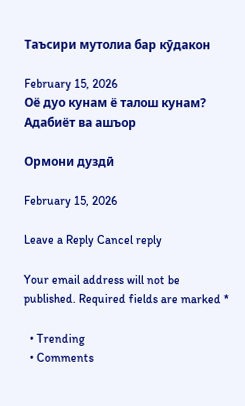Таъсири мутолиа бар кӯдакон

February 15, 2026
Оё дуо кунам ё талош кунам?
Адабиёт ва ашъор

Ормони дуздӣ

February 15, 2026

Leave a Reply Cancel reply

Your email address will not be published. Required fields are marked *

  • Trending
  • Comments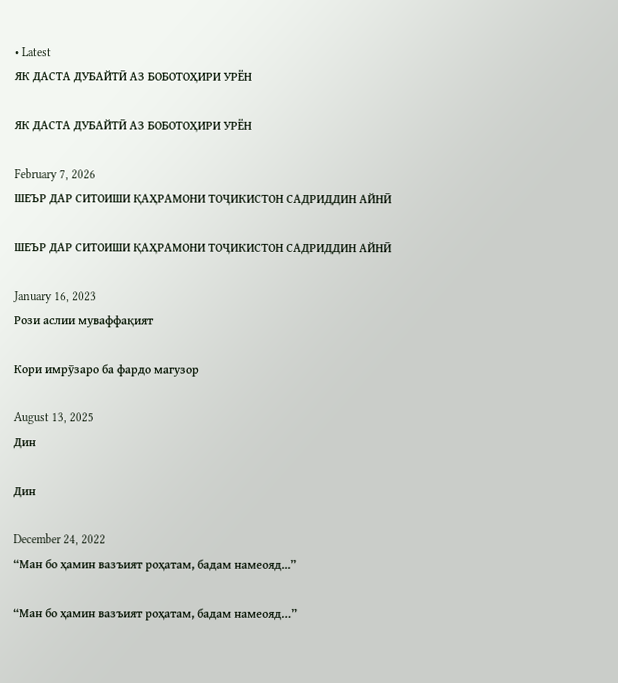• Latest
ЯК ДАСТА ДУБАЙТӢ АЗ БОБОТОҲИРИ УРЁН

ЯК ДАСТА ДУБАЙТӢ АЗ БОБОТОҲИРИ УРЁН

February 7, 2026
ШЕЪР ДАР СИТОИШИ ҚАҲРАМОНИ ТОҶИКИСТОН САДРИДДИН АЙНӢ

ШЕЪР ДАР СИТОИШИ ҚАҲРАМОНИ ТОҶИКИСТОН САДРИДДИН АЙНӢ

January 16, 2023
Рози аслии муваффақият

Кори имрӯзаро ба фардо магузор

August 13, 2025
Дин

Дин

December 24, 2022
“Ман бо ҳамин вазъият роҳатам, бадам намеояд...”

“Ман бо ҳамин вазъият роҳатам, бадам намеояд…”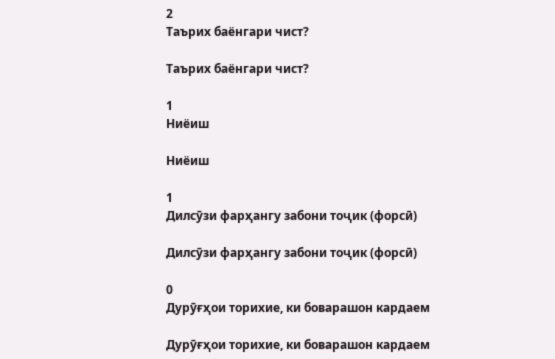2
Таърих баёнгари чист?

Таърих баёнгари чист?

1
Ниёиш

Ниёиш

1
Дилсӯзи фарҳангу забони тоҷик (форсӣ)

Дилсӯзи фарҳангу забони тоҷик (форсӣ)

0
Дурӯғҳои торихие, ки боварашон кардаем

Дурӯғҳои торихие, ки боварашон кардаем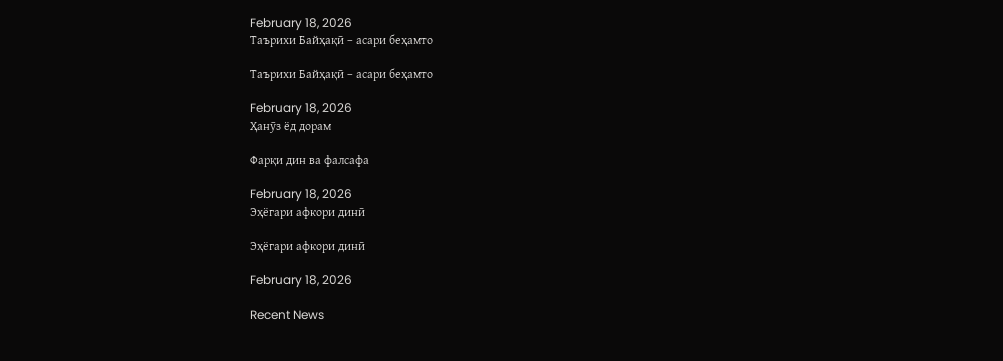February 18, 2026
Таърихи Байҳақӣ – асари беҳамто

Таърихи Байҳақӣ – асари беҳамто

February 18, 2026
Ҳанӯз ёд дорам

Фарқи дин ва фалсафа

February 18, 2026
Эҳёгари афкори динӣ

Эҳёгари афкори динӣ

February 18, 2026

Recent News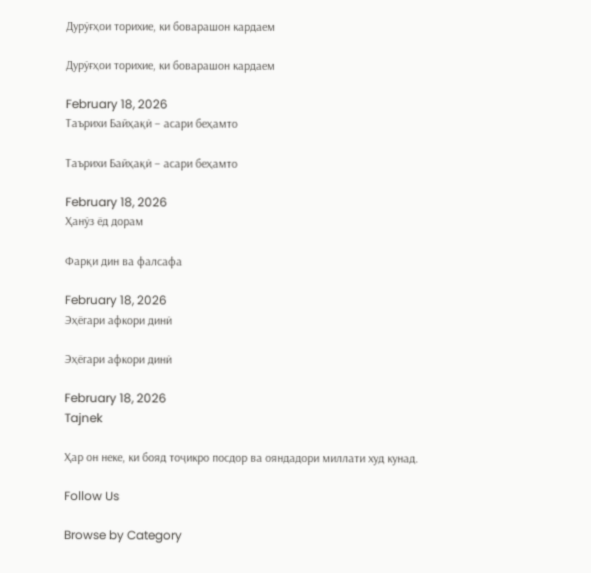Дурӯғҳои торихие, ки боварашон кардаем

Дурӯғҳои торихие, ки боварашон кардаем

February 18, 2026
Таърихи Байҳақӣ – асари беҳамто

Таърихи Байҳақӣ – асари беҳамто

February 18, 2026
Ҳанӯз ёд дорам

Фарқи дин ва фалсафа

February 18, 2026
Эҳёгари афкори динӣ

Эҳёгари афкори динӣ

February 18, 2026
Tajnek

Ҳар он неке, ки бояд тоҷикро посдор ва ояндадори миллати худ кунад.

Follow Us

Browse by Category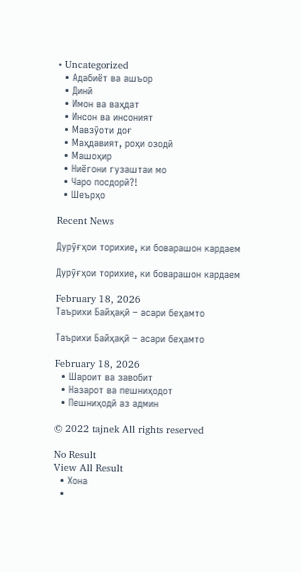• Uncategorized
  • Адабиёт ва ашъор
  • Динӣ
  • Имон ва ваҳдат
  • Инсон ва инсоният
  • Мавзӯоти доғ
  • Маҳдавият, роҳи озодӣ
  • Машоҳир
  • Ниёгони гузаштаи мо
  • Чаро посдорӣ?!
  • Шеърҳо

Recent News

Дурӯғҳои торихие, ки боварашон кардаем

Дурӯғҳои торихие, ки боварашон кардаем

February 18, 2026
Таърихи Байҳақӣ – асари беҳамто

Таърихи Байҳақӣ – асари беҳамто

February 18, 2026
  • Шароит ва завобит
  • Назарот ва пешниҳодот
  • Пешниҳодӣ аз админ

© 2022 tajnek All rights reserved

No Result
View All Result
  • Хона
  •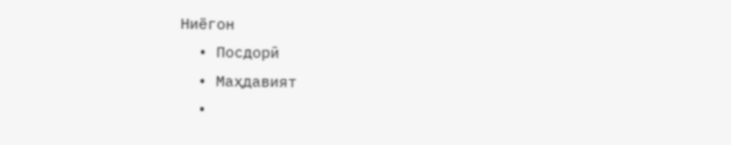Ниёгон
  • Посдорӣ
  • Маҳдавият
  •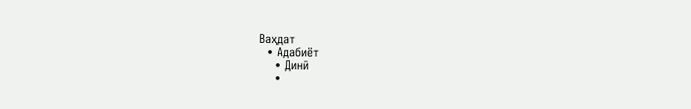Ваҳдат
  • Адабиёт
    • Динӣ
    •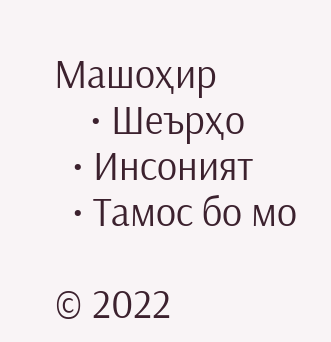Машоҳир
    • Шеърҳо
  • Инсоният
  • Тамос бо мо

© 2022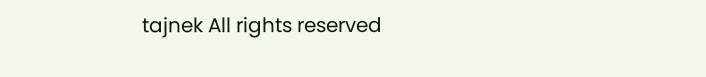tajnek All rights reserved